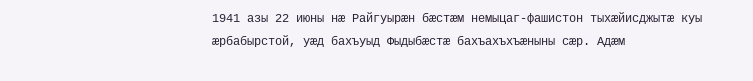1941 азы 22 июны нæ Райгуырæн бæстæм немыцаг-фашистон тыхæйисджытæ куы æрбабырстой, уæд бахъуыд Фыдыбæстæ бахъахъхъæныны сæр. Адæм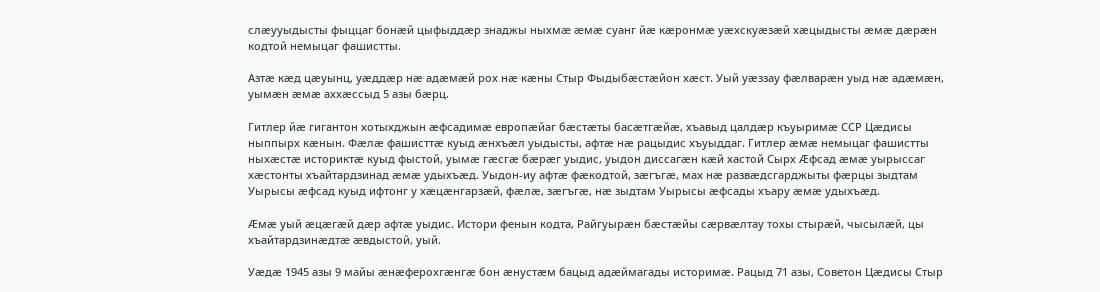слæууыдысты фыццаг бонæй цыфыддæр знаджы ныхмæ æмæ суанг йæ кæронмæ уæхскуæзæй хæцыдысты æмæ дæрæн кодтой немыцаг фашистты.

Азтæ кæд цæуынц, уæддæр нæ адæмæй рох нæ кæны Стыр Фыдыбæстæйон хæст. Уый уæззау фæлварæн уыд нæ адæмæн, уымæн æмæ аххæссыд 5 азы бæрц.

Гитлер йæ гигантон хотыхджын æфсадимæ европæйаг бæстæты басæтгæйæ, хъавыд цалдæр къуыримæ ССР Цæдисы ныппырх кæнын. Фæлæ фашисттæ куыд æнхъæл уыдысты, афтæ нæ рацыдис хъуыддаг. Гитлер æмæ немыцаг фашистты ныхæстæ историктæ куыд фыстой, уымæ гæсгæ бæрæг уыдис, уыдон диссагæн кæй хастой Сырх Æфсад æмæ уырыссаг хæстонты хъайтардзинад æмæ удыхъæд. Уыдон-иу афтæ фæкодтой, зæгъгæ, мах нæ развæдсгарджыты фæрцы зыдтам Уырысы æфсад куыд ифтонг у хæцæнгарзæй, фæлæ, зæгъгæ, нæ зыдтам Уырысы æфсады хъару æмæ удыхъæд.

Æмæ уый æцæгæй дæр афтæ уыдис. Истори фенын кодта, Райгуырæн бæстæйы сæрвæлтау тохы стырæй, чысылæй, цы хъайтардзинæдтæ æвдыстой, уый.

Уæдæ 1945 азы 9 майы æнæферохгæнгæ бон æнустæм бацыд адæймагады историмæ. Рацыд 71 азы, Советон Цæдисы Стыр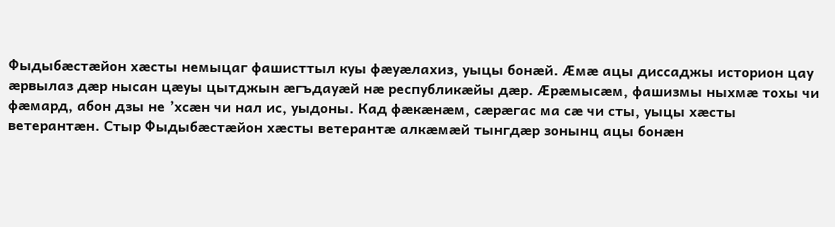Фыдыбæстæйон хæсты немыцаг фашисттыл куы фæуæлахиз, уыцы бонæй. Æмæ ацы диссаджы историон цау æрвылаз дæр нысан цæуы цытджын æгъдауæй нæ республикæйы дæр. Æрæмысæм, фашизмы ныхмæ тохы чи фæмард, абон дзы не ’хсæн чи нал ис, уыдоны. Кад фæкæнæм, сæрæгас ма сæ чи сты, уыцы хæсты ветерантæн. Стыр Фыдыбæстæйон хæсты ветерантæ алкæмæй тынгдæр зонынц ацы бонæн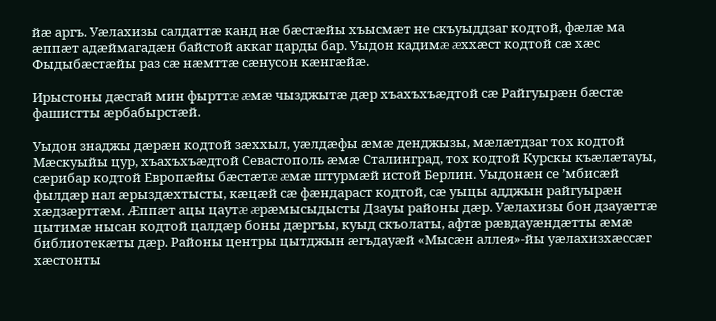йæ аргъ. Уæлахизы салдаттæ канд нæ бæстæйы хъысмæт не скъуыддзаг кодтой, фæлæ ма æппæт адæймагадæн байстой аккаг царды бар. Уыдон кадимæ æххæст кодтой сæ хæс Фыдыбæстæйы раз сæ нæмттæ сæнусон кæнгæйæ.

Ирыстоны дæсгай мин фырттæ æмæ чызджытæ дæр хъахъхъæдтой сæ Райгуырæн бæстæ фашистты æрбабырстæй.

Уыдон знаджы дæрæн кодтой зæххыл, уæлдæфы æмæ денджызы, мæлæтдзаг тох кодтой Мæскуыйы цур, хъахъхъæдтой Севастополь æмæ Сталинград, тох кодтой Курскы къæлæтауы, сæрибар кодтой Европæйы бæстæтæ æмæ штурмæй истой Берлин. Уыдонæн се ’мбисæй фылдæр нал æрыздæхтысты, кæцæй сæ фæндараст кодтой, сæ уыцы адджын райгуырæн хæдзæрттæм. Æппæт ацы цаутæ æрæмысыдысты Дзауы районы дæр. Уæлахизы бон дзауæгтæ цытимæ нысан кодтой цалдæр боны дæргъы, куыд скъолаты, афтæ рæвдауæндæтты æмæ библиотекæты дæр. Районы центры цытджын æгъдауæй «Мысæн аллея»-йы уæлахизхæссæг хæстонты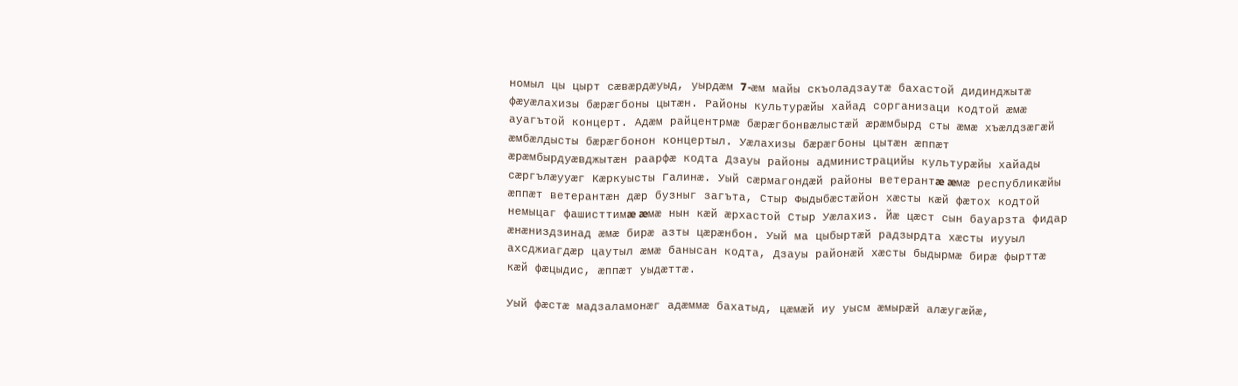номыл цы цырт сæвæрдæуыд, уырдæм 7-æм майы скъоладзаутæ бахастой дидинджытæ фæуæлахизы бæрæгбоны цытæн. Районы культурæйы хайад сорганизаци кодтой æмæ ауагътой концерт. Адæм райцентрмæ бæрæгбонвæлыстæй æрæмбырд сты æмæ хъæлдзæгæй æмбæлдысты бæрæгбонон концертыл. Уæлахизы бæрæгбоны цытæн æппæт æрæмбырдуæвджытæн раарфæ кодта Дзауы районы администрацийы культурæйы хайады сæргълæууæг Кæркуысты Галинæ. Уый сæрмагондæй районы ветерантæ æмæ республикæйы æппæт ветерантæн дæр бузныг загъта, Стыр Фыдыбæстæйон хæсты кæй фæтох кодтой немыцаг фашисттимæ æмæ нын кæй æрхастой Стыр Уæлахиз. Йæ цæст сын бауарзта фидар æнæниздзинад æмæ бирæ азты цæрæнбон. Уый ма цыбыртæй радзырдта хæсты иууыл ахсджиагдæр цаутыл æмæ банысан кодта, Дзауы районæй хæсты быдырмæ бирæ фырттæ кæй фæцыдис, æппæт уыдæттæ.

Уый фæcтæ мадзаламонæг адæммæ бахатыд, цæмæй иу уысм æмырæй алæугæйæ,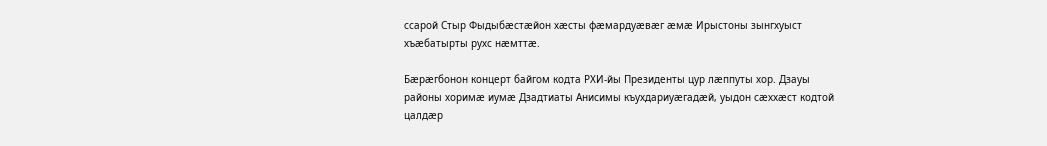ссарой Стыр Фыдыбæстæйон хæсты фæмардуæвæг æмæ Ирыстоны зынгхуыст хъæбатырты рухс нæмттæ.

Бæрæгбонон концерт байгом кодта РХИ-йы Президенты цур лæппуты хор. Дзауы районы хоримæ иумæ Дзадтиаты Анисимы къухдариуæгадæй, уыдон сæххæст кодтой цалдæр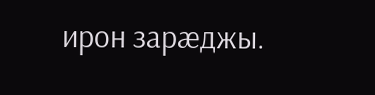ирон зарæджы.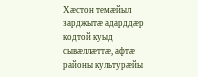Хæстон темæйыл зарджытæ адарддæр кодтой куыд сывæллæттæ, афтæ районы культурæйы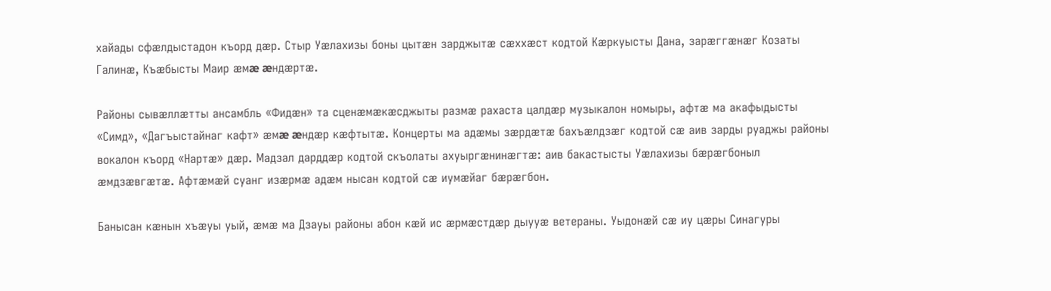хайады сфæлдыстадон къорд дæр. Стыр Уæлахизы боны цытæн зарджытæ сæххæст кодтой Кæркуысты Дана, зарæггæнæг Козаты Галинæ, Къæбысты Маир æмæ æндæртæ.

Районы сывæллæтты ансамбль «Фидæн» та сценæмæкæсджыты размæ рахаста цалдæр музыкалон номыры, афтæ ма акафыдысты «Симд», «Дагъыстайнаг кафт» æмæ æндæр кæфтытæ. Концерты ма адæмы зæрдæтæ бахъæлдзæг кодтой сæ аив зарды руаджы районы вокалон къорд «Нартæ» дæр. Мадзал дарддæр кодтой скъолаты ахуыргæнинæгтæ: аив бакастысты Уæлахизы бæрæгбоныл æмдзæвгæтæ. Афтæмæй суанг изæрмæ адæм нысан кодтой сæ иумæйаг бæрæгбон.

Банысан кæнын хъæуы уый, æмæ ма Дзауы районы абон кæй ис æрмæстдæр дыууæ ветераны. Уыдонæй сæ иу цæры Синагуры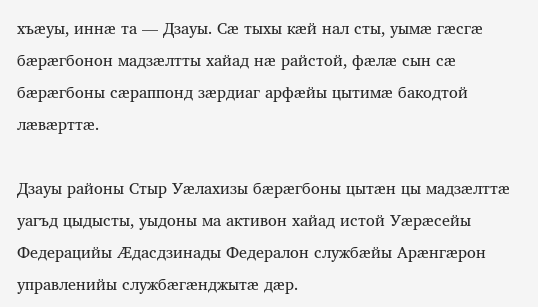хъæуы, иннæ та — Дзауы. Сæ тыхы кæй нал сты, уымæ гæсгæ бæрæгбонон мадзæлтты хайад нæ райстой, фæлæ сын сæ бæрæгбоны сæраппонд зæрдиаг арфæйы цытимæ бакодтой лæвæрттæ.

Дзауы районы Стыр Уæлахизы бæрæгбоны цытæн цы мадзæлттæ уагъд цыдысты, уыдоны ма активон хайад истой Уæрæсейы Федерацийы Æдасдзинады Федералон службæйы Арæнгæрон управленийы службæгæнджытæ дæр.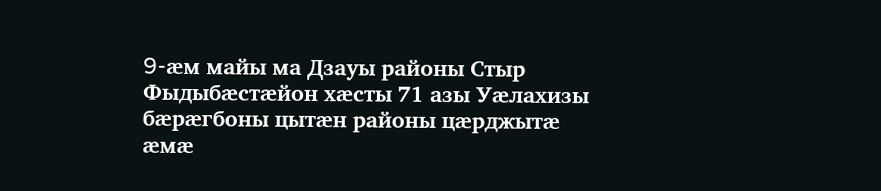9-æм майы ма Дзауы районы Стыр Фыдыбæстæйон хæсты 71 азы Уæлахизы бæрæгбоны цытæн районы цæрджытæ æмæ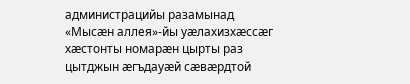администрацийы разамынад «Мысæн аллея»-йы уæлахизхæссæг хæстонты номарæн цырты раз цытджын æгъдауæй сæвæрдтой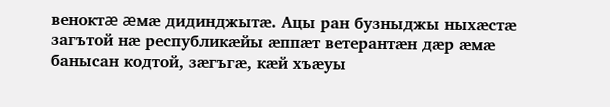веноктæ æмæ дидинджытæ. Ацы ран бузныджы ныхæстæ загътой нæ республикæйы æппæт ветерантæн дæр æмæ банысан кодтой, зæгъгæ, кæй хъæуы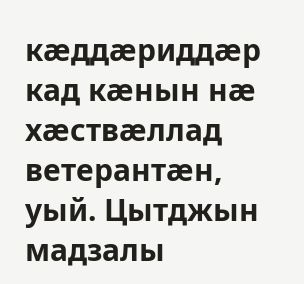кæддæриддæр кад кæнын нæ хæствæллад ветерантæн, уый. Цытджын мадзалы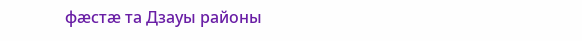фæстæ та Дзауы районы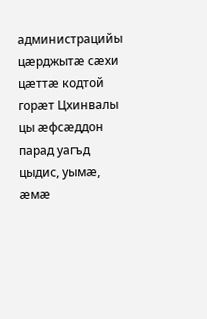администрацийы цæрджытæ сæхи цæттæ кодтой горæт Цхинвалы цы æфсæддон парад уагъд цыдис, уымæ, æмæ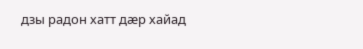дзы радон хатт дæр хайад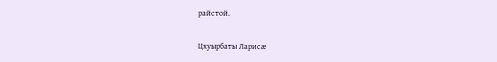райстой.

Цхуырбаты Ларисæ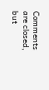Comments are closed, but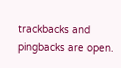trackbacks and pingbacks are open.